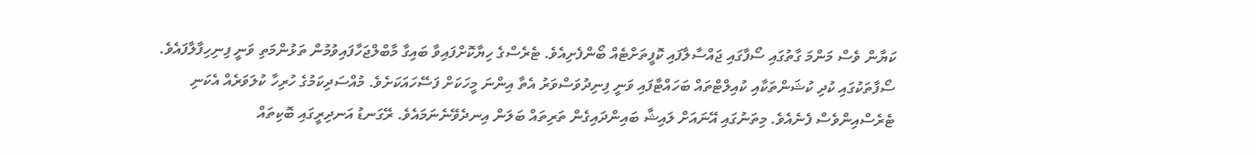ކަޔާން ވެސް މަންމަ ގާތުގައި ސޯފާގައި ޖައްސާލާފައި ކޮފީތަށްޓެއް ބޯންފެށިއެވެ. ޓެރެސްގެ ހިޔާކޮށްފައިވާ ބައިގާ މާބްލްޖަހާފައިވުމުން ތަޅުންމަތި ވަނީ ފިނިހިފާލާފައެވެ. ސޯފާތަކުގައި ކުދި ކުޝަންތަކާއި ކުއިލްޓްތައް ބަހައްޓާފައި ވަނީ ފިނިދުވަސްވަރު އެތާ އިންނަ މީހަކަށް ފަސޭހައަކަށެވެ. މުއްސަދިކަމުގެ ހުރިހާ ކުލަވަރެއް އެކަނި ޓެރެސްއިންވެސް ފެނެއެވެ. މިތަނުގައި އޭނައަށް ލައިޝާ ބައިންދައިގެން ތަރިތައް ބަލަން އިނދެވޭނެނަމައެވެ. ރޭގަނޑު އަނދިރީގައި ބޮކިތައް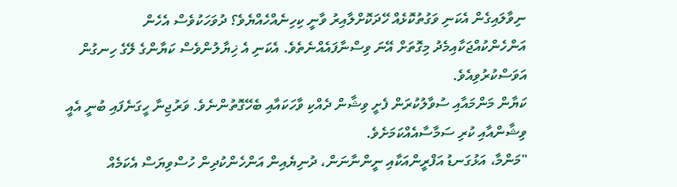ނިވާލައިގެން އެކަނި ވަގުތުކޮޅެއް ހޭދަކޮށްލާއިރު ވާނީ ކިހިނެއްހެއްޔެވެ؟ ދުވަހަކުވެސް އެހެން އަންހެންކުއްޖަކާއިމެދު މިގޮތަށް އޭނަ ވިސްނާފައެއްނެތެވެ. އެކަނި އެ ޚިޔާލުންވެސް ކަޔާންގެ ލޭގެ ހިނގުން އަވަސްކުރުވިއެވެ.
ކަޔާން މަންމައާއި ސުވާލުކުރަން ފެށީ ވިޝާން ދެއްކި ވާހަކައާއި ބެހޭގޮތުންނެވެ. ވަރުޖިނާ ހީގަނެފައި ބުނީ އެއީ ވިޝާންއާއި ކުރި ސަމާސާއެއްކަމަށެވެ.
"މަންމާ، އަޅުގަނޑު އަފްރީންއަކާއި ނީންނާނަން، ދުނިޔެއިން އަންހެންކުދިން ހުސްވިޔަސް އެކަމެއް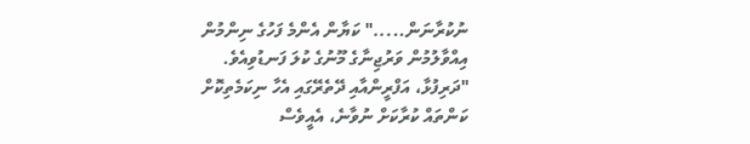ނުކުރާނަން....." ކަޔާން އެންމެ ފަހުގެ ނިންމުން އިއްވާލުމުން ވަރުޖިނާގެ މޫނުގެ ކުލަ ފަނޑުވިއެވެ.
"ދަރިފުޅާ، އަފްރީންއާއި ދޭތެރޭގައި އެހާ ނިކަމެތިކޮށް ކަންތައް ކުރާކަށް ނުވާނެ، އެއީވެސް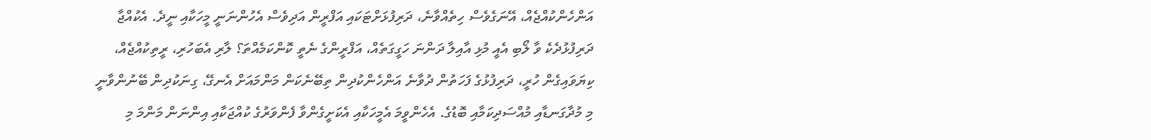އަންހެންކުއްޖެއް، އޭނަގެވެސް ހިތެއްވާނެ، ދަރިފުޅަށްޓަކައި އަފްރީން އަދިވެސް އެހުންނަނީ މީހަކާއި ނީދެ. އެކުއްޖާ ދަރިފުޅުދެކެ ވާ ލޯބި އެއީ މުޅި އާއިލާ ދަންނަ ހަގީގަތެއް، އަފްރީންގެ ނެތީ ކޮންކަމެއްތަ؟ ލާރި އެބަހުރި، ރީތިކުއްޖެއް، ކިޔަވައިގެން ހުރީ، ދަރިފުޅުގެ ފަހަތުން ދުވާނެ އަންހެންކުދިން ތިބޭނެކަން މަންމައަށް އެނގޭ، ގިނަކުދިން ބޭނުންވާނީ މި މުދާގަނޑާއި މުއްސަދިކަމާއި ބޮޑުގެ. އެހެންވީމަ އެމީހަކާއި އެކަށީގެންވާ ފެންވަރުގެ ކުއްޖަކާއި އިންނަން މަންމަ މި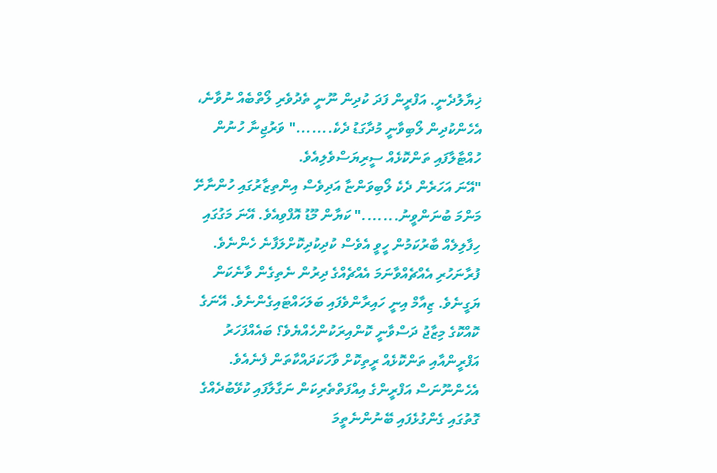ޚިޔާލުދެނީ. އަފްރީން ފަދަ ކުދިން ނޫނީ ތެދުވެރި ލޯތްބެއް ނުވާނެ، އެހެންކުދިން ލޯބިވާނީ މުދާގަޑު ދެކެ......." ވަރުޖިނާ ހުނުން ހުއްޓާލާފައި ތަންކޮޅެއް ސީރިޔަސްވެލިއެވެ.
"އޭނަ އަހަރެން ދެކެ ލޯބިވަންޏާ އަދިވެސް އިންތިޒާރުގައި ހުންނާށޭ މަންމަ ބުނަންވީނު......." ކަޔާން މޫޑު އޮފްވިއެވެ. އޭނަ މަގުގައި ހިފާލިލެއް ބާރުކަމުން ހީވީ އެވެސް ކުދިކުދިކޮށްލަފާނެ ހެންނެވެ. ފުރާނަހުރި އެއްޗެއްވާނަމަ އެއްޗެއްގެ ދިރުން ނެތިގެން ވާނެކަން ޔަގީނެވެ. ޒިއާމް އިނީ ހައިރާންވެފައި ބަލަހައްޓައިގެންނެވެ. އޭނަގެ ކޮއްކޮގެ މިޒާޖު ދަސްވާނީ ކޮންއިރަކުންހެއްޔެވެ؟ ބައެއްފަހަރު އަފްރީންއާއި ތަންކޮޅެއް ރީތިކޮށް ވާހަކަދައްކާތަން ފެނެއެވެ. އެހެންނޫނަސް އަފްރީންގެ އިއްފަތްތެރިކަން ނަގާލާފައި ކުޅޭބުދެއްގެ ގޮތުގައި ގެންގުޅެފައި ބޭނުންނެތީމަ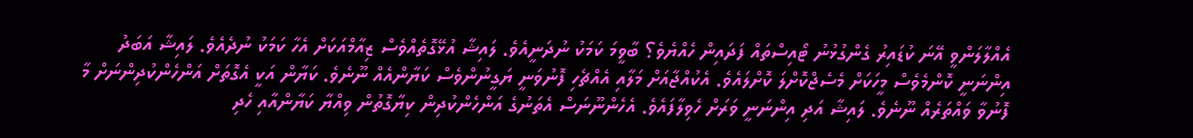އެއްލާލަންވީ އޭނަ ކުޑައިރު ގެންގުޅުނު ޓޯއިސްތައް ފަދައިން ހެއްޔެވެ؟ ބާވީމަ ކަމަކު ނުދަނީއެވެ. ލައިޝާ އުޅޭގޮތެއްވެސް ޒިއާމްއަކަށް އެހާ ކަމަކު ނުދެއެވެ. ލައިޝާ އަބަދު އިންނަނީ ކޮންމެވެސް މީހަކަށް މެސެޖްކޮށްލަ ކޮށްލައެވެ. އެކުއްޖާއަށް މަލާއި އެއްޗެހި ފޮނުވަނީ ޔަގީނުންވެސް ކަޔާންއެއް ނޫނެވެ. ކަޔާން އަކީ އެގޮތަށް އަންހެންކުދިންނަށް މާ ފޮނުވާ ވައްތަރެއް ނޫނެވެ. ލައިޝާ އަދި އިންނަނީ ވަރަށް ހެވިލާފައެވެ. އެހެންނޫނަސް އެތަނުގެ އަންހެންކުދިން ކިޔާގޮތުން ވިއްޔާ ކަޔާންއާއި ހެދި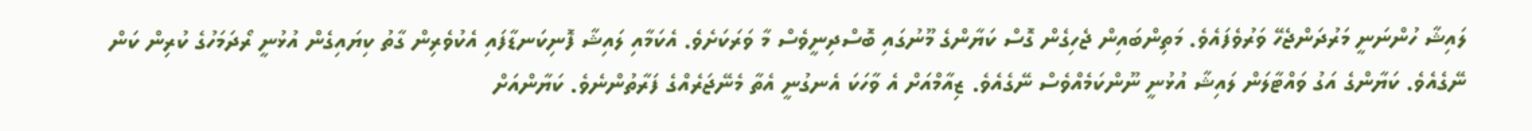ލައިޝާ ހުންނަނީ މަރުދަންޖެހޭ ވަރުވެފައެވެ. މަތިންބައިން ޖެހިގެން ގޮސް ކަޔާންގެ މޫނުގައި ބޮސްދިނީވެސް މާ ވަރަކަށެވެ. އެކަމާއި ލައިޝާ ފޮނިކަނޑާފައި އެކުވެރިން ގާތު ކިޔައިގެން އުޅުނީ ރޯދަމަހުގެ ކުރިން ކަން ނޭގެއެވެ. ކަޔާންގެ އަގު ވައްޓާލަން ލައިޝާ އުޅުނީ ނޫންކަމެއްވެސް ނޭގެއެވެ. ޒިއާމްއަށް އެ ވާހަކަ އެނގުނީ އެތާ މެނޭޖަރެއްގެ ފަރާތުންނެވެ. ކަޔާންއަށް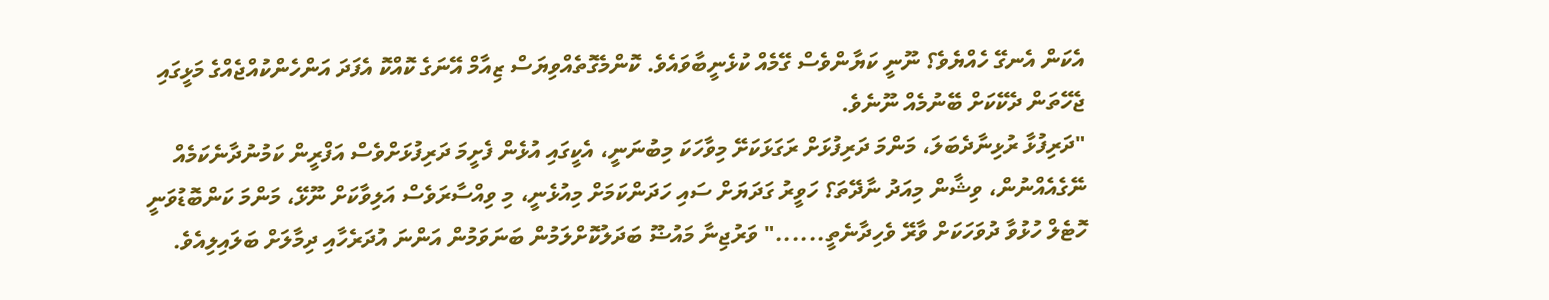އެކަން އެނގޭ ހެއްޔެވެ؟ ނޫނީ ކަޔާންވެސް ގޭމެއް ކުޅެނީބާވައެވެ. ކޮންމެގޮތެއްވިޔަސް ޒިއާމް އޭނަގެ ކޮއްކޮ އެފަދަ އަންހެންކުއްޖެއްގެ މަޅީގައި ޖެހޭތަން ދެކޭކަށް ބޭނުމެއް ނޫނެވެ.
"ދަރިފުޅާ ރުޅިނާދެބަލަ، މަންމަ ދަރިފުޅަށް ރަގަޅަކަށޭ މިވާހަކަ މިބުނަނީ، އެކީގައި އުޅެން ފެށީމަ ދަރިފުޅަށްވެސް އަފްރީން ކަމުނުދާނެކަމެއް ނޭގެއެއްނުން، ވިޝާން މިއަދު ނާދޭތަ؟ ހަވީރު ގަދަޔަށް ސައި ހަދަންކަމަށް މިއުޅެނީ، މި ވިއްސާރަވެސް އަލިވާކަށް ނޫޅޭ، މަންމަ ކަންބޮޑުވަނީ ހޮޓެލް ހުޅުވާ ދުވަހަކަށް ވާރޭ ވެހިދާނެތީ......" ވަރުޖިނާ މައުޟޫ ބަދަލުކޮށްލަމުން ބަނަވަމުން އަންނަ އުދަރެހާއި ދިމާލަށް ބަލައިލިއެވެ.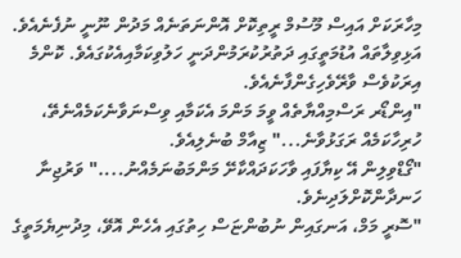މިހާރަކަށް އައިސް މޫސުމް ރީތިކޮށް އޮންނަތަނެއް މަދުން ނޫނީ ނުފެނެއެވެ. އަޅިވިލާތައް އުޑުމަތީގައި ދަތުރުކުރަމުންދަނީ ހަލުވިކަމާއިއެކުގައެވެ. ކޮންމެ އިރަކުވެސް ވާރޭވެހިގެންފާނެއެވެ.
"އިންޑޯރ ރަސްމިއްޔާތެއް ވީމަ މަންމަ އެކަމާއި ވިސްނަވާނެކަމެއްނެތޭ، ހުރިހާކަމެއް ރަގަޅުވާނެ..." ޒިއާމް ބުނެލިއެވެ.
"ގޯޑްވިލިން އޭ ކިޔާފައި ވާހަކަދައްކާށޭ މަންމަބުނަމެއްނު...." ވަރުޖިނާ ހަނދާންކޮށްލަދިނެވެ.
"ސޮރީ މަމް، އަނގައިން ނުބުންޏަސް ހިތުގައި އެހެން އޮވޭ، މިދުނިޔެމަތީގެ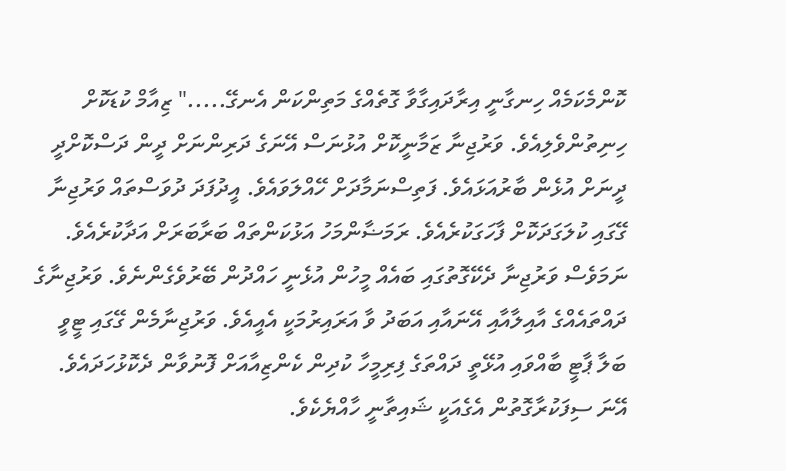ކޮންމެކަމެއް ހިނގާނީ އިރާދައިގާވާ ގޮތެއްގެ މަތިންކަން އެނގޭ....." ޒިއާމް ކުޑަކޮށް ހިނިތުންވެލިއެވެ. ވަރުޖިނާ ޒަމާނީކޮށް އުޅުނަސް އޭނަގެ ދަރިންނަށް ދީން ދަސްކޮށްދީ ދީނަށް އުޅެން ބާރުއަޅައެވެ. ފަތިސްނަމާދަށް ހޭއްލަވައެވެ. އީދުފަދަ ދުވަސްތައް ވަރުޖިނާ ގޭގައި ކުލަގަދަކޮށް ފާހަގަކުރެއެވެ. ރަމަޟާންމަހު އަޅުކަންތައް ބަރާބަރަށް އަދާކުރެއެވެ. ނަމަވެސް ވަރުޖިނާ ދެކޭގޮތުގައި ބައެއް މީހުން އުޅެނީ ހައްދުން ބޭރުވެގެންނެވެ. ވަރުޖިނާގެ ދައްތައެއްގެ އާއިލާއާއި އޭނައާއި އަބަދު ވާ އަރައިރުމަކީ އެއީއެވެ. ވަރުޖިނާމެން ގޭގައި ޓީވީ ބަލާ ޕާޓީ ބާއްވައި އުޅޭތީ ދައްތަގެ ފިރިމީހާ ކުދިން ކެންޒިއާއަށް ފޮނުވާން ދެކޮޅުހަދައެވެ. އޭނަ ސިފަކުރާގޮތުން އެގެއަކީ ޝައިތާނީ ހާއްޔެކެވެ.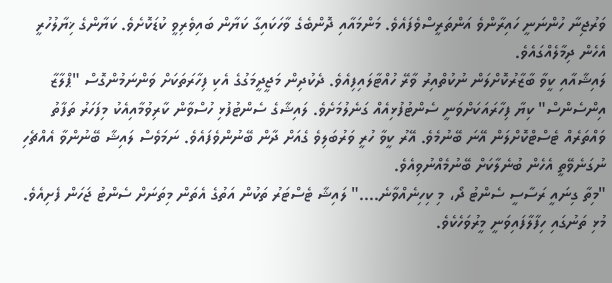ވަރުޖިނާ ހުންނަނީ ހައިރާންވެ އަންތަރީސްވެފައެވެ. މަންމައާއި ދޮންބެގެ ވާހަކައިގާ ކަޔާން ބައިވެރިވީ ކުޑަކޮށެވެ. ކަޔާންގެ ޚިޔާލުހުރީ އެހެން ދިމާލެއްގައެވެ.
ލައިޝާއާއި ކީވާ ބާޒާރުކޮށްލަން ނުކުތްއިރު ވާރޭ ހުއްޓާލައިފިއެވެ. ދެކުދިން މަޖީދީމަގުގެ އެކި ފިހާރަތަކަށް ވަންނަމުންގޮސް "ޕްލާޒާ އިންސެންސް" ކިޔާ ފިހާރައަކަށްވަނީ ސެންޓުފުޅިއެއް ގަނެލުމަށެވެ. ލައިޝާގެ ސެންޓުފުޅި ހުސްވާން ކާރިވުމާއިއެކު މިފަހަރު ތަފާތު ވައްތަރެއް ޓެސްޓްކޮށްލަން އޭނަ ބޭނުމެވެ. އޭރު ކީވާ ހުރީ ވަރުބަލިވެ ގެއަށް ދާން ބޭނުންވެފައެވެ. ނަމަވެސް ލައިޝާ ބޭނުންވާ އެއްޗެހި ނުގަނެވޭތީ އެހެން ބުނެލާކަށް ބޭނުމެއްނުވިއެވެ.
"މިތާ ގިނައީ ރަސާސީ ސެންޓު ދޯ، މި ކިހިނެއްވާނެ...." ލައިޝާ ޓެސްޓަރު ތަކުން އަތުގެ އެތަން މިތަނަށް ސެންޓު ޖަހަން ފެށިއެވެ. މުޅި ތަނުގައި ހިފާލާފައިވަނީ މީރުވަހެކެވެ.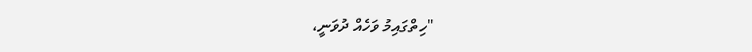"ހިތްގައިމު ވަހެއް ދުވަނީ،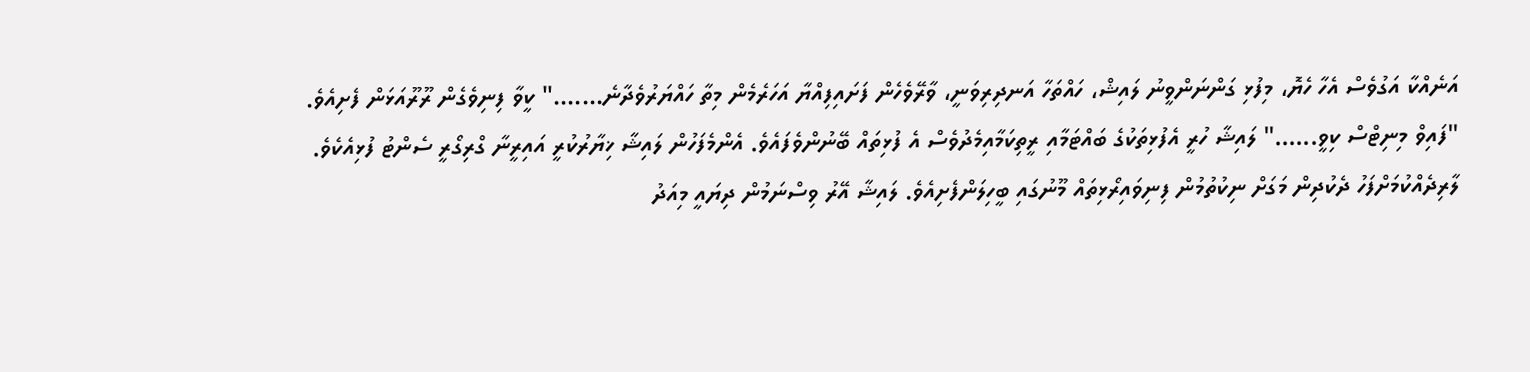އަނެއްކާ އަގުވެސް އެހާ ހެޔޮ، މިފުޅި ގަންނަންވީނު ލައިޝް، ހައްތަހާ އަނދިރިވަނީ، ވާރޭވެހެން ފަށައިފިއްޔާ އަހަރެމެން މިތާ ހައްޔަރުވެދާނެ......." ކީވާ ފިނިވެގެން ރޫރޫއަޅަން ފެށިއެވެ.
"ފައިވް މިނިޓްސް ކިވީ......" ލައިޝާ ހުރީ އެފުޅިތަކުގެ ބައްޓަމާއި ރީތިކަމާއިމެދުވެސް އެ ފުޅިތައް ބޭނުންވެފައެވެ. އެންމެފަހުން ލައިޝާ ޚިޔާރުކުރީ އައިރީނާ ގްރިގޯރީ ސެންޓު ފުޅިއެކެވެ. ލާރިދެއްކުމަށްފަހު ދެކުދިން މަގަށް ނިކުތުމުން ފިނިވައިރޯޅިތައް މޫނުގައި ބީހިލަންފެށިއެވެ. ލައިޝާ އޭރު ވިސްނަމުން ދިޔައީ މިއަދު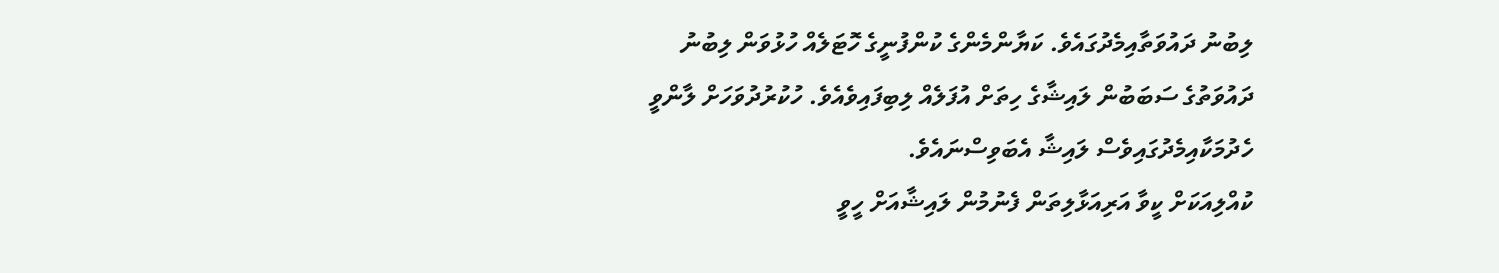ލިބުނު ދައުވަތާއިމެދުގައެވެ. ކަޔާންމެންގެ ކުންފުނީގެ ހޮޓަލެއް ހުޅުވަން ލިބުނު ދައުވަތުގެ ސަބަބުން ލައިޝާގެ ހިތަށް އުފަލެއް ލިބިފައިވެއެވެ. ހުކުރުދުވަހަށް ލާންވީ ހެދުމަކާއިމެދުގައިވެސް ލައިޝާ އެބަވިސްނައެވެ.
ކުއްލިއަކަށް ކީވާ އަރިއަޅާލިތަން ފެނުމުން ލައިޝާއަށް ހީވީ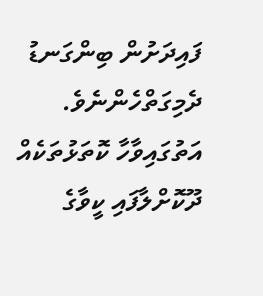ފައިދަށުން ބިންގަނޑު ދެމިގަތްހެންނެވެ. އަތުގައިވާހާ ކޮތަޅުތަކެއް ދޫކޮށްލާފައި ކީވާގެ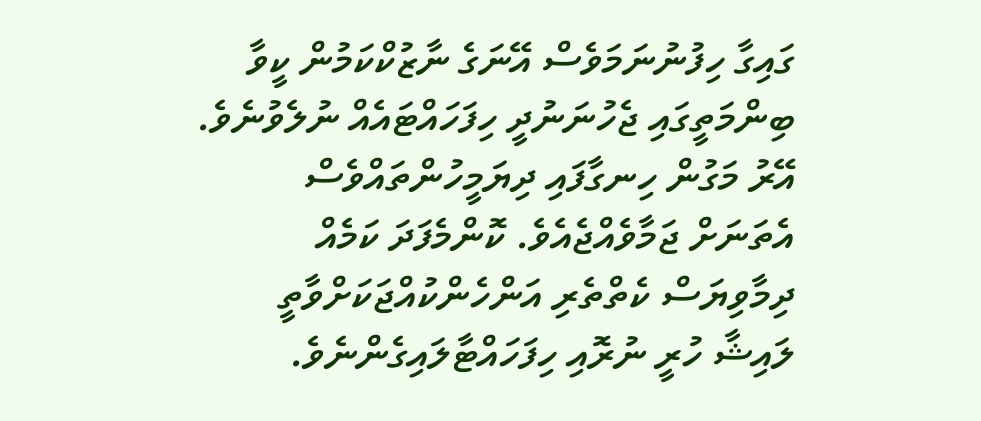ގައިގާ ހިފުނުނަމަވެސް އޭނަގެ ނާޒުކްކަމުން ކީވާ ބިންމަތީގައި ޖެހުނަނުދީ ހިފަހައްޓައެއް ނުލެވުނެވެ. އޭރު މަގުން ހިނގާފައި ދިޔަމީހުންތައްވެސް އެތަނަށް ޖަމާވެއްޖެއެވެ. ކޮންމެފަދަ ކަމެއް ދިމާވިޔަސް ކެތްތެރި އަންހެންކުއްޖަކަށްވާތީ ލައިޝާ ހުރީ ނުރޮއި ހިފަހައްޓާލައިގެންނެވެ.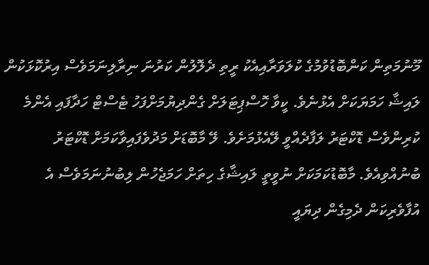މޫނުމަތިން ކަންބޮޑުވުމުގެ ކުލަވަރާއިއެކު ރީތި ދެލޮލުން ކަރުނަ ނިރާލިނަމަވެސް އިރުކޮޅަކުން ލައިޝާ ހަމަޔަކަށް އެޅުނެވެ. ކީވާ ހޮސްޕިޓަލަށް ގެންދިޔުމަށްފަހު ޓެސްޓް ހަދާފައި އެންމެ ކުރިންވެސް ޑޮކްޓަރު ލަފާދެއްވީ ލޭއެޅުމަށެވެ. ލޭ މާބޮޑަށް މަދުވެފައިވާކަމަށް ޑޮކްޓަރު ބުނުއްވިއެވެ. މާބޮޑުކަމަކަށް ނުވީތީ ލައިޝާގެ ހިތަށް ހަމަޖެހުން ލިބުނުނަމަވެސް އެ އުފާވެރިކަން ދެމިގެން ދިޔައީ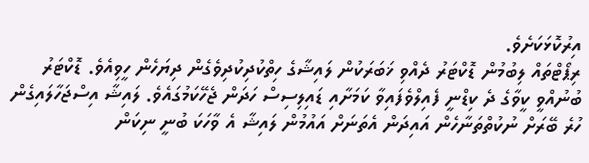އިރުކޮޅަކަށެވެ.
ރިޕޯޓްތައް ލިބުމުން ޑޮކްޓަރު ދެއްވި ޚަބަރަކުން ލައިޝާގެ ހިތްކުދިކުދިވެގެން ދިޔަހެން ހީވިއެވެ. ޑޮކްޓަރު ބުނުއްވީ ކީވާގެ ދެ ކިޑްނީ ފެއިލްވެފައިވާ ކަމަށާއި ޑައިލިސިސް ހަދަން ޖެހޭކަމުގައެވެ. ލައިޝާ އިސްޖަހާލައިގެން ހުރެ ބޭރަށް ނުކުތްތަނާހެން އައިދަން އެތަނަށް އައުމުން ލައިޝާ އެ ވާހަކަ ބުނީ ނިކަން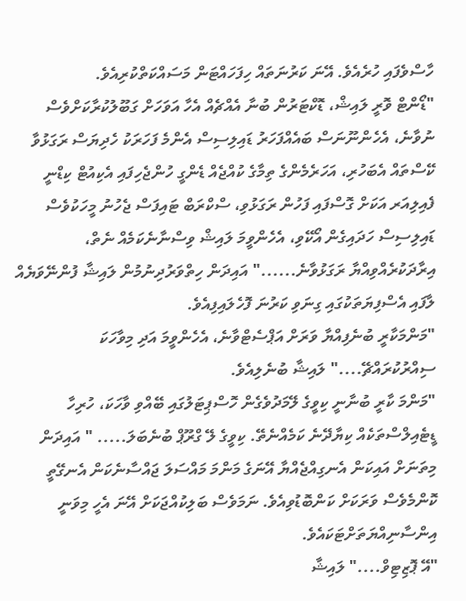ހާސްވެފައި ހުރެއެވެ. އޭނަ ކަރުނަތައް ހިފަހައްޓަން މަސައްކަތްކުރިއެވެ.
"ޑޯންޓް ވޮރީ ލައިޝް، ޑޮކްޓަރުން ބުނާ އެއްޗެއް އެހާ އަވަހަށް ގަބޫލުކުރާކަށްވެސް ނުވާނެ، އެހެންނޫނަސް ބައެއްފަހަރު ޑައިލިސިސް އެންމެ ފަހަރަކު ހެދިޔަސް ރަގަޅުވާ ކޭސްތައް އެބަހުރި، އަހަރެމެންގެ ތިމާގެ ކުއްޖެއް ޑެންގީ ހުންޖެހިފައި އެކިއުޓް ކިޑްނީ ފެއިލިއަރ އަކަށް ގޮސްފައި ފަހުން ރަގަޅުވި، ސްކްރަބް ޓައިފަސް ޖެހުނު މީހަކުވެސް ޑައިލިސިސް ހަދައިގެން އޯކޭވި، އެހެންވީމަ ލައިޝް ވިސްނާނެކަމެއް ނެތް، އިރާދަކުރެއްވިއްޔާ ރަގަޅުވާނެ......" އައިދަން ހިތްވަރުދިނުމުން ލައިޝާ ފުންނޭވަޔެއް ލާފައި އެސްފިޔަތަކުގައި ގިނަވި ކަރުނަ ފޮހެލައިފިއެވެ.
"މަންމަކާރީ ބުނެފިއްޔާ ވަރަށް އަޕްސެޓްވާނެ، އެހެންވީމަ އަދި މިވާހަކަ ސިއްރުކުރައްޗޭ...." ލައިޝާ ބުނެލިއެވެ.
"މަންމަ ކާރީ ބުނާނީ ކިވީގެ ލޭމަދުވެގެން ހޮސްޕިޓަލުގައި ބޭއްވި ވާހަކަ، ހުރިހާ ޑީޓެއިލްސްތަކެއް ކިޔާދޭނެ ކަމެއްނެތޭ. ކިވީގެ ލޭ ގްރޫޕް ބުނެބަލަ..... " އައިދަން މިތަނަށް އައިކަން އެނގިއްޖެއްޔާ އޭނަގެ މަންމަ މައްސަލަ ޖައްސާނެކަން އެނގޭތީ ކޮންމެވެސް ވަރަކަށް ކަންބޮޑުވިއެވެ. ނަމަވެސް ބަލިކުއްޖަކަށް އޭނަ އެހީ މިވަނީ އިންސާނިއްޔަތަށްޓަކައެވެ.
"އޭ ޕޮޒިޓިވް...." ލައިޝާ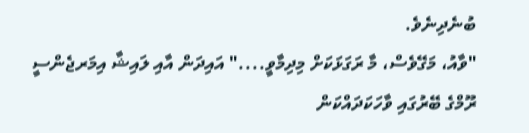ބުނެދިނެވެ.
"ވާއު، މަގޭވެސް، މާ ރަގަޅަކަށް މިދިމާވީ...." އައިދަން އާއި ލައިޝާ އިމަރޖެންސީ ރޫމްގެ ބޭރުގައި ވާހަކަދައްކަން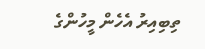ތިބިއިރު އެހެން މީހުންގެ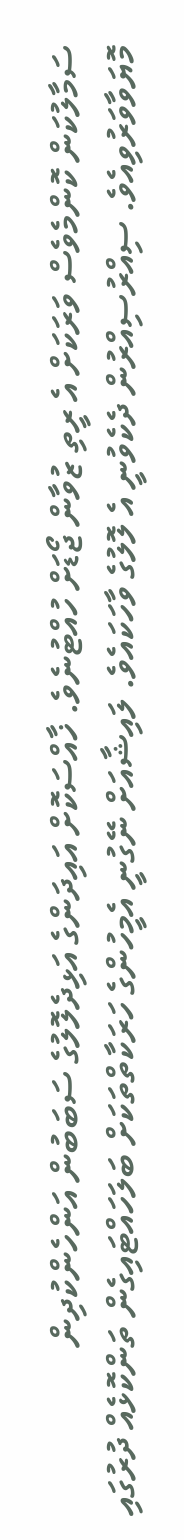ސަމާލުކަން ކޮންމެވެސް ވަރަކަށް އެ ރީތި ޒުވާން ޖޯޑަށް ހުއްޓުނެވެ. ޚާއްސަކޮށް އައިދަންގެ އަޅިދެލޮލުގެ ސަބަބުން އަންހެންކުދިން މޮޔަވާވަރުވިއެވެ. ސިއްރުސިއްރުން ދެކެވުނީ އެ ލޮލުގެ ވާހަކައެވެ. ލައިޝާއަށް ނޭގުނީ އެމީހުންގެ ހަރަކާތްތަކަށް ބަލަހައްޓައިގެން ތަންކޮޅެއް ދުރުގައި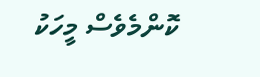ކޮންމެވެސް މީހަކު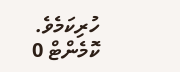ހުރިކަމެވެ.
ކޮމެންޓް 0